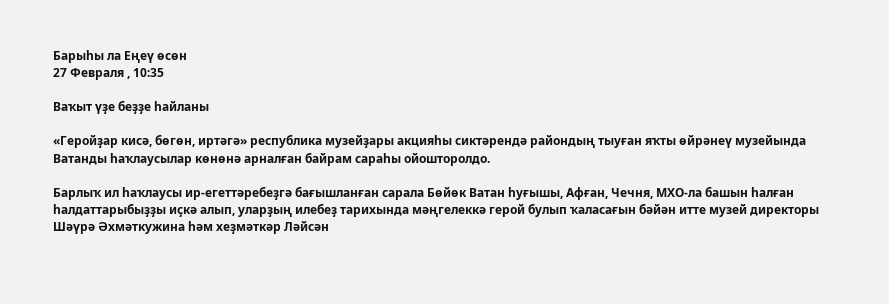Барыһы ла Еңеү өсөн
27 Февраля , 10:35

Ваҡыт үҙе беҙҙе һайланы

«Геройҙар кисә, бөгөн, иртәгә» республика музейҙары акцияһы сиктәрендә райондың тыуған яҡты өйрәнеү музейында Ватанды һаҡлаусылар көнөнә арналған байрам сараһы ойошторолдо.

Барлыҡ ил һаҡлаусы ир-егеттәребеҙгә бағышланған сарала Бөйөк Ватан һуғышы, Афған, Чечня, МХО-ла башын һалған һалдаттарыбыҙҙы иҫкә алып, уларҙың илебеҙ тарихында мәңгелеккә герой булып ҡаласағын бәйән итте музей директоры Шәүрә Әхмәткужина һәм хеҙмәткәр Ләйсән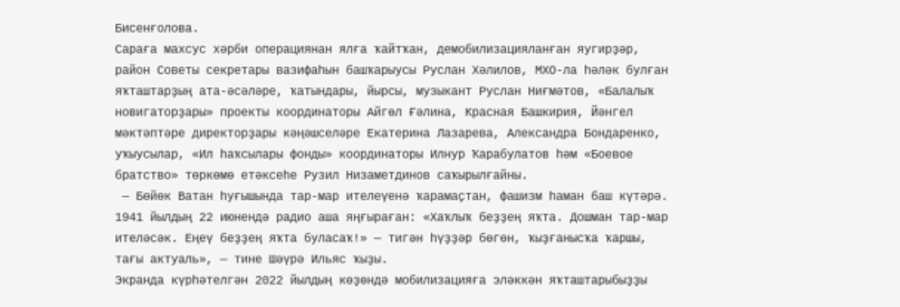Бисенғолова.
Сараға махсус хәрби операциянан ялға ҡайтҡан, демобилизацияланған яугирҙәр, район Советы секретары вазифаһын башҡарыусы Руслан Хәлилов, МХО-ла һәләк булған яҡташтарҙың ата-әсәләре, ҡатындары, йырсы, музыкант Руслан Ниғмәтов, «Балалыҡ новигаторҙары» проекты координаторы Айгөл Ғәлина, Красная Башкирия, Йәнгел мәктәптәре директорҙары кәңәшселәре Екатерина Лазарева, Александра Бондаренко, уҡыусылар, «Ил һаҡсылары фонды» координаторы Илнур Ҡарабулатов һәм «Боевое братство» төркөмө етәксеһе Рузил Низаметдинов саҡырылғайны.
 — Бөйөк Ватан һуғышында тар-мар ителеүенә ҡарамаҫтан, фашизм һаман баш күтәрә. 1941 йылдың 22 июнендә радио аша яңғыраған: «Хаҡлыҡ беҙҙең яҡта. Дошман тар-мар ителәсәк. Еңеү беҙҙең яҡта буласаҡ!» — тигән һүҙҙәр бөгөн, ҡыҙғанысҡа ҡаршы, тағы актуаль», — тине Шәүрә Ильяс ҡыҙы.
Экранда күрһәтелгән 2022 йылдың көҙөндә мобилизацияға эләккән яҡташтарыбыҙҙы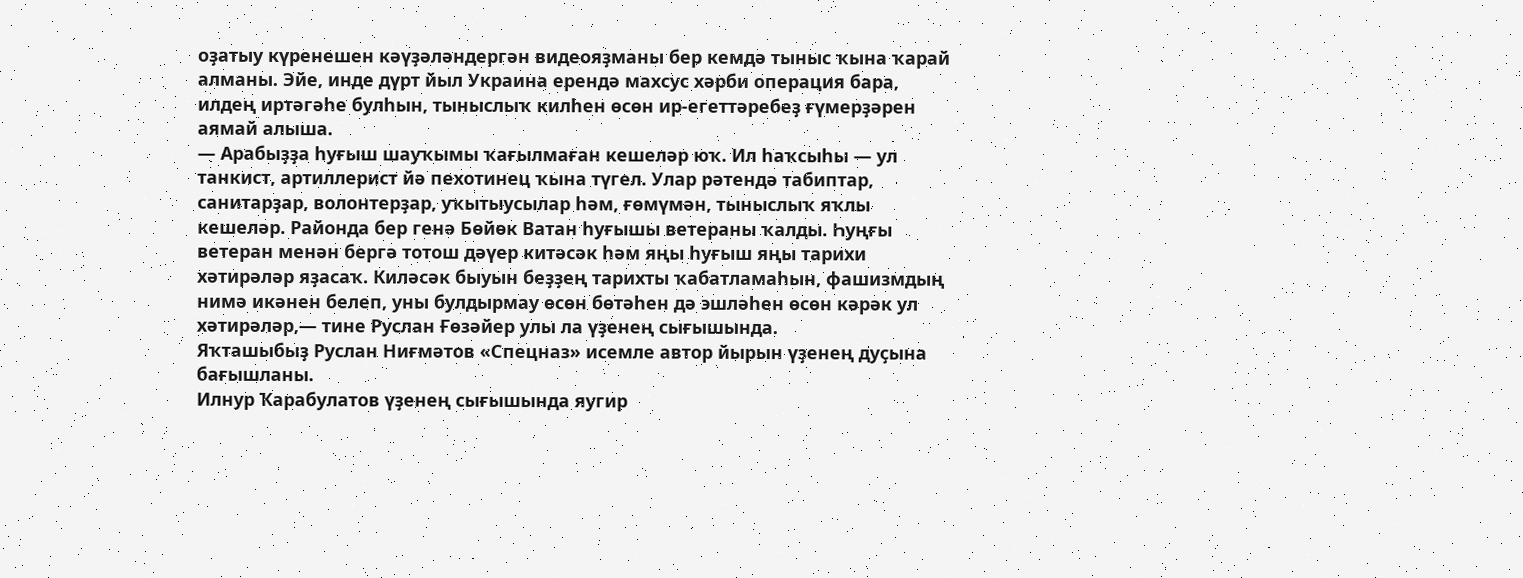оҙатыу күренешен кәүҙәләндергән видеояҙманы бер кемдә тыныс ҡына ҡарай алманы. Эйе, инде дүрт йыл Украина ерендә махсус хәрби операция бара, илдең иртәгәһе булһын, тыныслыҡ килһен өсөн ир-егеттәребеҙ ғүмерҙәрен аямай алыша.
— Арабыҙҙа һуғыш шауҡымы ҡағылмаған кешеләр юҡ. Ил һаҡсыһы — ул танкист, артиллерист йә пехотинец ҡына түгел. Улар рәтендә табиптар, санитарҙар, волонтерҙар, уҡытыусылар һәм, ғөмүмән, тыныслыҡ яҡлы кешеләр. Районда бер генә Бөйөк Ватан һуғышы ветераны ҡалды. Һуңғы ветеран менән бергә тотош дәүер китәсәк һәм яңы һуғыш яңы тарихи хәтирәләр яҙасаҡ. Киләсәк быуын беҙҙең тарихты ҡабатламаһын, фашизмдың нимә икәнен белеп, уны булдырмау өсөн бөтәһен дә эшләһен өсөн кәрәк ул хәтирәләр,— тине Руслан Ғөзәйер улы ла үҙенең сығышында.
Яҡташыбыҙ Руслан Ниғмәтов «Спецназ» исемле автор йырын үҙенең дуҫына бағышланы.
Илнур Ҡарабулатов үҙенең сығышында яугир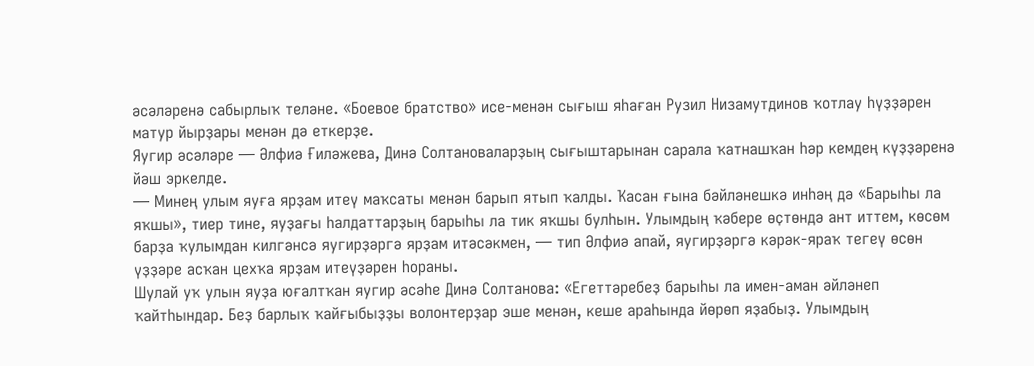әсәләренә сабырлыҡ теләне. «Боевое братство» исе-менән сығыш яһаған Рузил Низамутдинов ҡотлау һүҙҙәрен матур йырҙары менән дә еткерҙе.
Яугир әсәләре — Әлфиә Ғиләжева, Динә Солтановаларҙың сығыштарынан сарала ҡатнашҡан һәр кемдең күҙҙәренә йәш эркелде.
— Минең улым яуға ярҙам итеү маҡсаты менән барып ятып ҡалды. Ҡасан ғына бәйләнешкә инһәң дә «Барыһы ла яҡшы», тиер тине, яуҙағы һалдаттарҙың барыһы ла тик яҡшы булһын. Улымдың ҡәбере өҫтөндә ант иттем, көсөм барҙа ҡулымдан килгәнсә яугирҙәргә ярҙам итәсәкмен, — тип Әлфиә апай, яугирҙәргә кәрәк-яраҡ тегеү өсөн үҙҙәре асҡан цехҡа ярҙам итеүҙәрен һораны.
Шулай уҡ улын яуҙа юғалтҡан яугир әсәһе Динә Солтанова: «Егеттәребеҙ барыһы ла имен-аман әйләнеп ҡайтһындар. Беҙ барлыҡ ҡайғыбыҙҙы волонтерҙар эше менән, кеше араһында йөрөп яҙабыҙ. Улымдың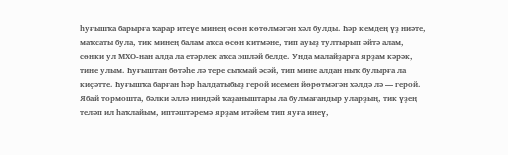һуғышҡа барырға ҡарар итеүе минең өсөн көтөлмәгән хәл булды. Һәр кемдең үҙ ниәте, маҡсаты була, тик минең балам аҡса өсөн китмәне, тип ауыҙ тултырып әйтә алам, сөнки ул МХО-нан алда ла етәрлек аҡса эшләй белде. Унда малайҙарға ярҙам кәрәк, тине улым. Һуғыштан бөтәһе лә тере сыҡмай әсәй, тип мине алдан ныҡ булырға ла киҫәтте. Һуғышҡа барған һәр һалдатыбыҙ герой исемен йөрөтмәгән хәлдә лә — герой. Ябай тормошта, бәлки әллә ниндәй ҡаҙаныштары ла булмағандыр уларҙың, тик үҙең теләп ил һаҡлайым, иптәштәремә ярҙам итәйем тип яуға инеү,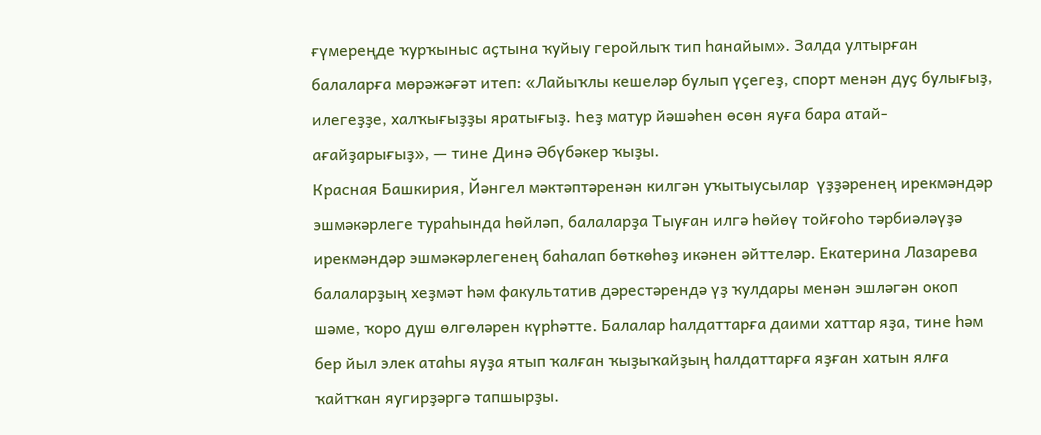ғүмереңде ҡурҡыныс аҫтына ҡуйыу геройлыҡ тип һанайым». Залда ултырған балаларға мөрәжәғәт итеп: «Лайыҡлы кешеләр булып үҫегеҙ, спорт менән дуҫ булығыҙ, илегеҙҙе, халҡығыҙҙы яратығыҙ. Һеҙ матур йәшәһен өсөн яуға бара атай-ағайҙарығыҙ», — тине Динә Әбүбәкер ҡыҙы.
Красная Башкирия, Йәнгел мәктәптәренән килгән уҡытыусылар  үҙҙәренең ирекмәндәр эшмәкәрлеге тураһында һөйләп, балаларҙа Тыуған илгә һөйөү тойғоһо тәрбиәләүҙә ирекмәндәр эшмәкәрлегенең баһалап бөткөһөҙ икәнен әйттеләр. Екатерина Лазарева балаларҙың хеҙмәт һәм факультатив дәрестәрендә үҙ ҡулдары менән эшләгән окоп шәме, ҡоро душ өлгөләрен күрһәтте. Балалар һалдаттарға даими хаттар яҙа, тине һәм бер йыл элек атаһы яуҙа ятып ҡалған ҡыҙыҡайҙың һалдаттарға яҙған хатын ялға ҡайтҡан яугирҙәргә тапшырҙы.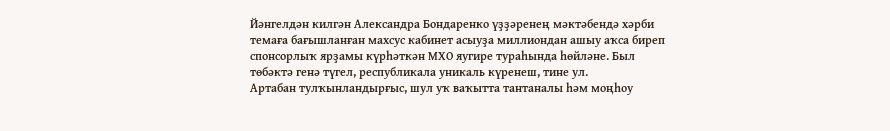Йәнгелдән килгән Александра Бондаренко үҙҙәренең мәктәбендә хәрби темаға бағышланған махсус кабинет асыуҙа миллиондан ашыу аҡса биреп спонсорлыҡ ярҙамы күрһәткән МХО яугире тураһында һөйләне. Был төбәктә генә түгел, республикала уникаль күренеш, тине ул.
Артабан тулҡынландырғыс, шул уҡ ваҡытта тантаналы һәм моңһоу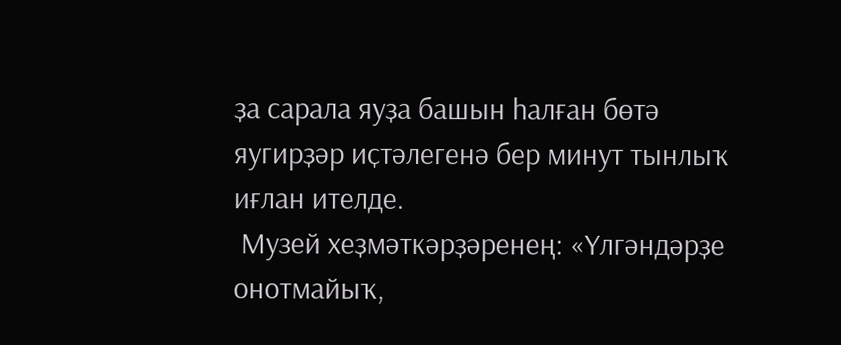ҙа сарала яуҙа башын һалған бөтә  яугирҙәр иҫтәлегенә бер минут тынлыҡ иғлан ителде.
 Музей хеҙмәткәрҙәренең: «Үлгәндәрҙе онотмайыҡ,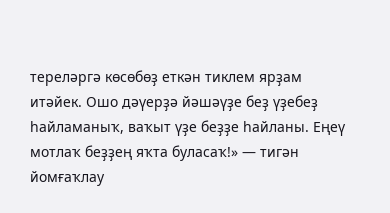тереләргә көсөбөҙ еткән тиклем ярҙам итәйек. Ошо дәүерҙә йәшәүҙе беҙ үҙебеҙ һайламаныҡ, ваҡыт үҙе беҙҙе һайланы. Еңеү мотлаҡ беҙҙең яҡта буласаҡ!» — тигән йомғаҡлау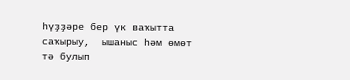һүҙҙәре бер үк ваҡытта саҡырыу,  ышаныс һәм өмөт тә булып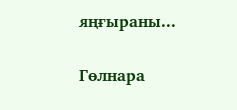яңғыраны...

Гөлнара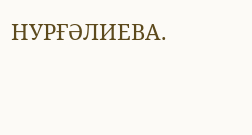НУРҒӘЛИЕВА.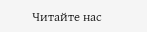Читайте нас